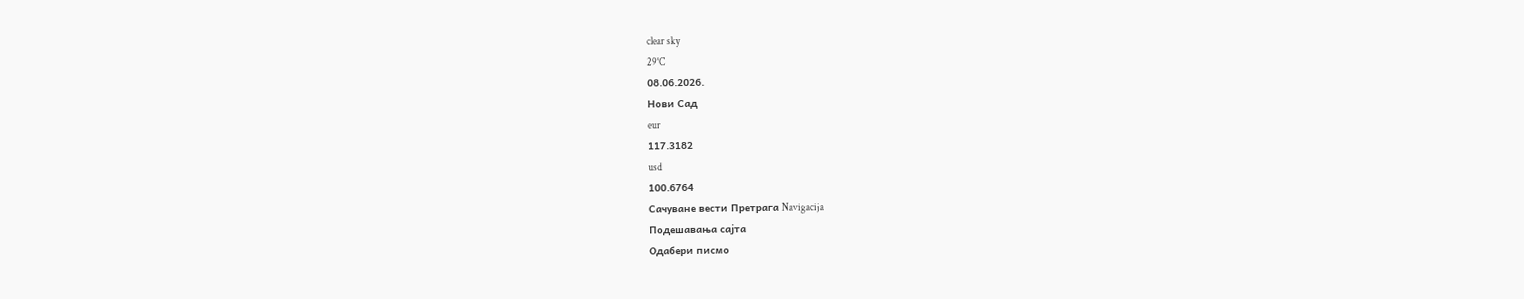clear sky
29°C
08.06.2026.
Нови Сад
eur
117.3182
usd
100.6764
Сачуване вести Претрага Navigacija
Подешавања сајта
Одабери писмо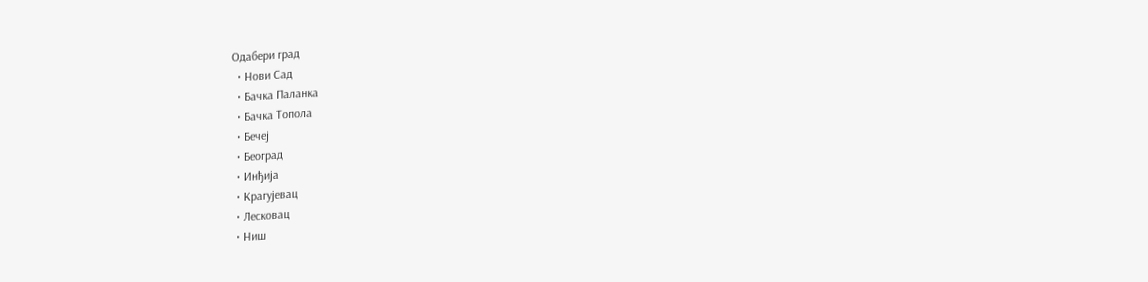Одабери град
  • Нови Сад
  • Бачка Паланка
  • Бачка Топола
  • Бечеј
  • Београд
  • Инђија
  • Крагујевац
  • Лесковац
  • Ниш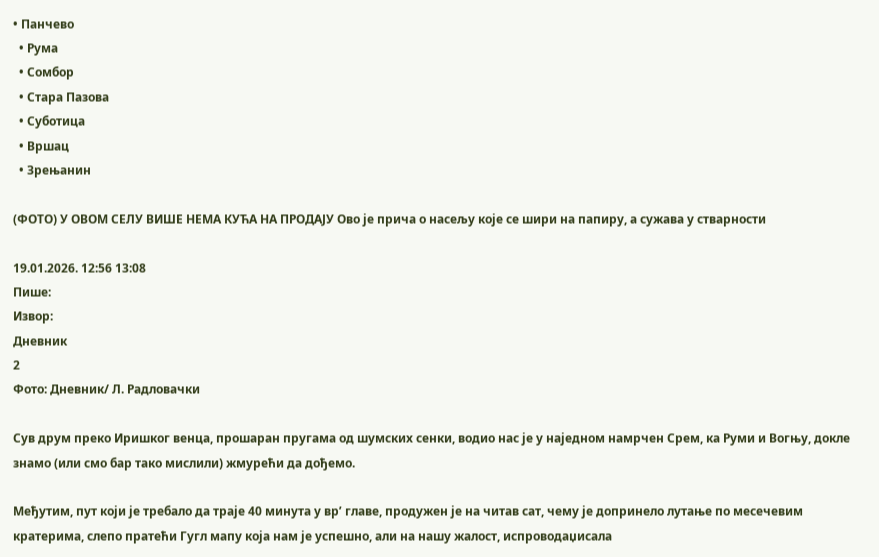• Панчево
  • Рума
  • Сомбор
  • Стара Пазова
  • Суботица
  • Вршац
  • Зрењанин

(ФОТО) У ОВОМ СЕЛУ ВИШЕ НЕМА КУЋА НА ПРОДАЈУ Ово је причa о насељу које се шири на папиру, а сужава у стварности

19.01.2026. 12:56 13:08
Пише:
Извор:
Дневник
2
Фото: Дневник/ Л. Радловачки

Сув друм преко Иришког венца, прошаран пругама од шумских сенки, водио нас је у наједном намрчен Срем, ка Руми и Вогњу, докле знамо (или смо бар тако мислили) жмурећи да дођемо.

Међутим, пут који је требало да траје 40 минута у вр’ главе, продужен је на читав сат, чему је допринело лутање по месечевим кратерима, слепо пратећи Гугл мапу која нам је успешно, али на нашу жалост, испроводаџисала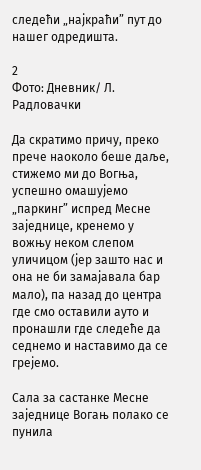следећи „најкраћи” пут до нашег одредишта.

2
Фото: Дневник/ Л. Радловачки

Да скратимо причу, преко прече наоколо беше даље, стижемо ми до Вогња, успешно омашујемо „паркинг” испред Месне заједнице, кренемо у вожњу неком слепом уличицом (јер зашто нас и она не би замајавала бар мало), па назад до центра где смо оставили ауто и пронашли где следеће да седнемо и наставимо да се грејемо.

Сала за састанке Месне заједнице Вогањ полако се пунила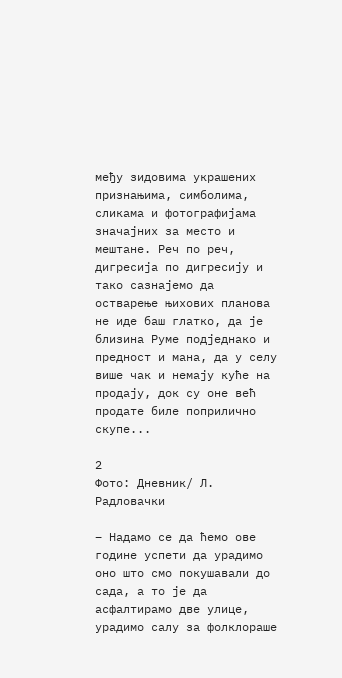међу зидовима украшених признањима, симболима, сликама и фотографијама значајних за место и мештане. Реч по реч, дигресија по дигресију и тако сазнајемо да остварење њихових планова не иде баш глатко, да је близина Руме подједнако и предност и мана, да у селу више чак и немају куће на продају, док су оне већ продате биле поприлично скупе...

2
Фото: Дневник/ Л. Радловачки

– Надамо се да ћемо ове године успети да урадимо оно што смо покушавали до сада, а то је да асфалтирамо две улице, урадимо салу за фолклораше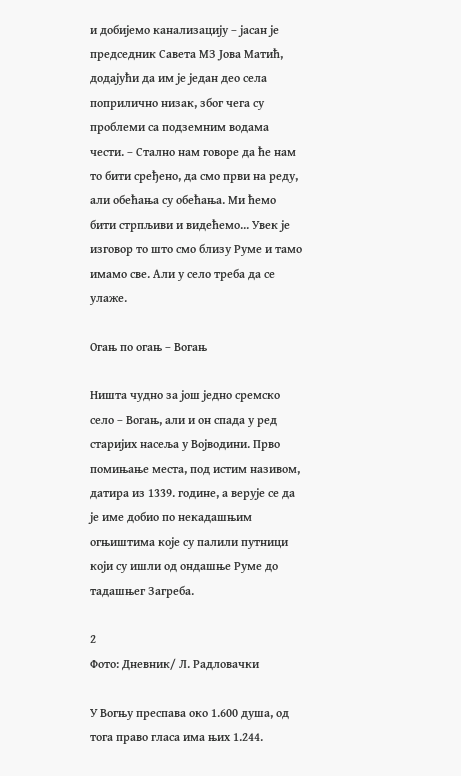и добијемо канализацију – јасан је председник Савета МЗ Јова Матић, додајући да им је један део села поприлично низак, због чега су проблеми са подземним водама чести. – Стално нам говоре да ће нам то бити сређено, да смо први на реду, али обећања су обећања. Ми ћемо бити стрпљиви и видећемо... Увек је изговор то што смо близу Руме и тамо имамо све. Али у село треба да се улаже.

Огањ по огањ – Вогањ

Ништа чудно за још једно сремско село – Вогањ, али и он спада у ред старијих насеља у Војводини. Прво помињање места, под истим називом, датира из 1339. године, а верује се да је име добио по некадашњим огњиштима које су палили путници који су ишли од ондашње Руме до тадашњег Загреба.

2
Фото: Дневник/ Л. Радловачки

У Вогњу преспава око 1.600 душа, од тога право гласа има њих 1.244.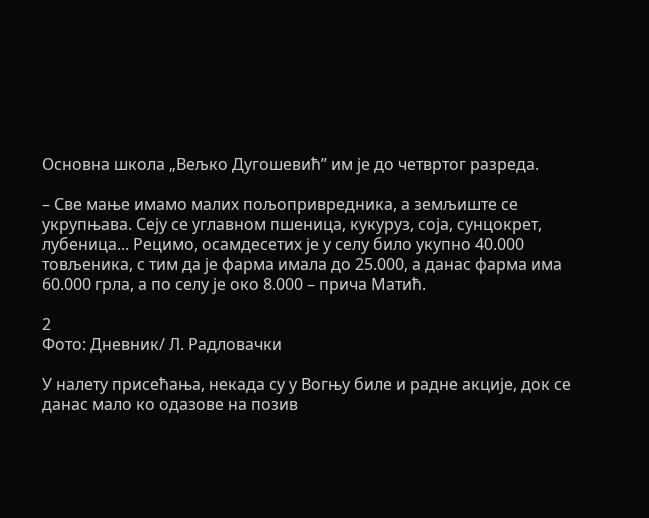Основна школа „Вељко Дугошевић” им је до четвртог разреда.

– Све мање имамо малих пољопривредника, а земљиште се укрупњава. Сеју се углавном пшеница, кукуруз, соја, сунцокрет, лубеница... Рецимо, осамдесетих је у селу било укупно 40.000 товљеника, с тим да је фарма имала до 25.000, а данас фарма има 60.000 грла, а по селу је око 8.000 – прича Матић.

2
Фото: Дневник/ Л. Радловачки

У налету присећања, некада су у Вогњу биле и радне акције, док се данас мало ко одазове на позив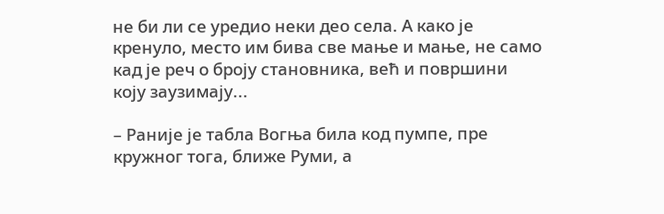не би ли се уредио неки део села. А како је кренуло, место им бива све мање и мање, не само кад је реч о броју становника, већ и површини коју заузимају...

– Раније је табла Вогња била код пумпе, пре кружног тога, ближе Руми, а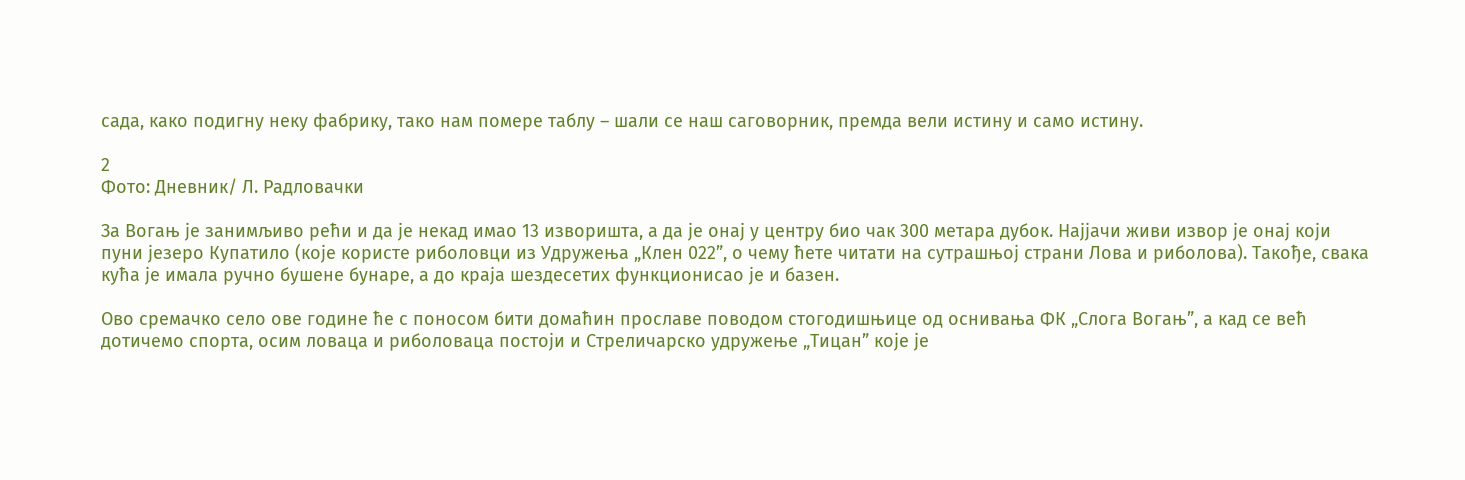сада, како подигну неку фабрику, тако нам помере таблу – шали се наш саговорник, премда вели истину и само истину.

2
Фото: Дневник/ Л. Радловачки

За Вогањ је занимљиво рећи и да је некад имао 13 изворишта, а да је онај у центру био чак 300 метара дубок. Најјачи живи извор је онај који пуни језеро Купатило (које користе риболовци из Удружења „Клен 022”, о чему ћете читати на сутрашњој страни Лова и риболова). Такође, свака кућа је имала ручно бушене бунаре, а до краја шездесетих функционисао је и базен.

Ово сремачко село ове године ће с поносом бити домаћин прославе поводом стогодишњице од оснивања ФК „Слога Вогањ”, а кад се већ дотичемо спорта, осим ловаца и риболоваца постоји и Стреличарско удружење „Тицан” које је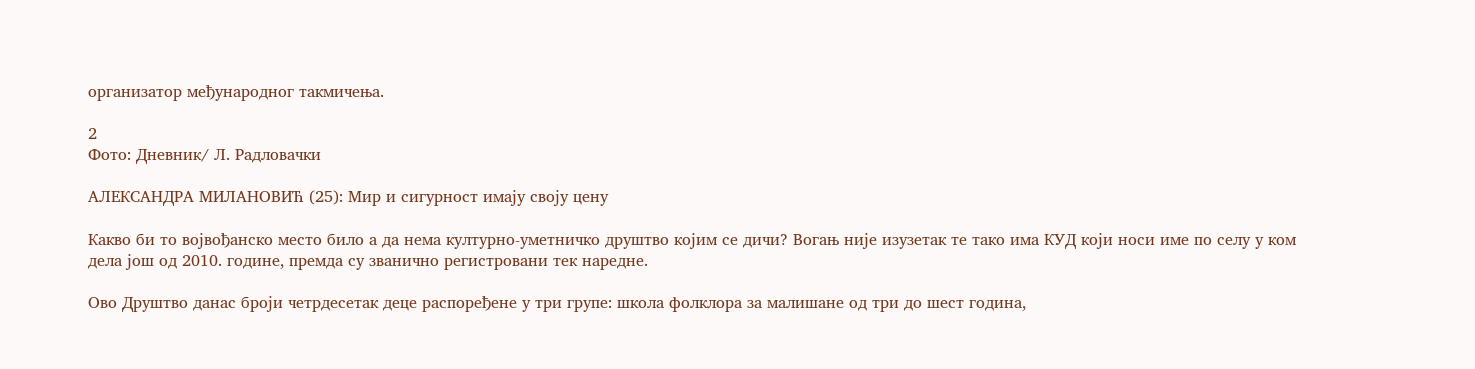организатор међународног такмичења.

2
Фото: Дневник/ Л. Радловачки

АЛЕКСАНДРА МИЛАНОВИЋ (25): Мир и сигурност имају своју цену

Какво би то војвођанско место било а да нема културно-уметничко друштво којим се дичи? Вогањ није изузетак те тако има КУД који носи име по селу у ком дела још од 2010. године, премда су званично регистровани тек наредне.

Ово Друштво данас броји четрдесетак деце распоређене у три групе: школа фолклора за малишане од три до шест година,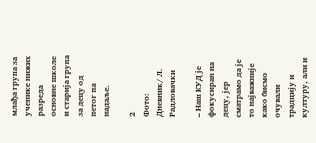млађа група за ученике нижих разреда основне школе и старија група за децу од петог па надаље.

2
Фото: Дневник/ Л. Радловачки

– Наш КУД је фокусиран на децу, јер сматрамо да је то најважније како бисмо очували традцију и културу, али и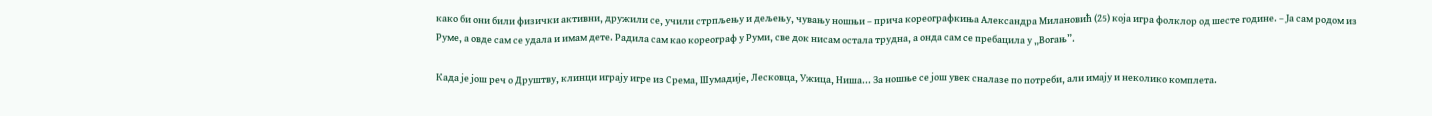како би они били физички активни, дружили се, учили стрпљењу и дељењу, чувању ношњи – прича кореографкиња Александра Милановић (25) која игра фолклор од шесте године. – Ја сам родом из Руме, а овде сам се удала и имам дете. Радила сам као кореограф у Руми, све док нисам остала трудна, а онда сам се пребацила у „Вогањ”.

Када је још реч о Друштву, клинци играју игре из Срема, Шумадије, Лесковца, Ужица, Ниша... За ношње се још увек сналазе по потреби, али имају и неколико комплета.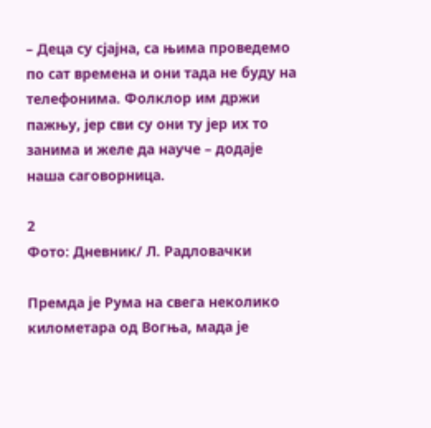– Деца су сјајна, са њима проведемо по сат времена и они тада не буду на телефонима. Фолклор им држи пажњу, јер сви су они ту јер их то занима и желе да науче – додаје наша саговорница.

2
Фото: Дневник/ Л. Радловачки

Премда је Рума на свега неколико километара од Вогња, мада је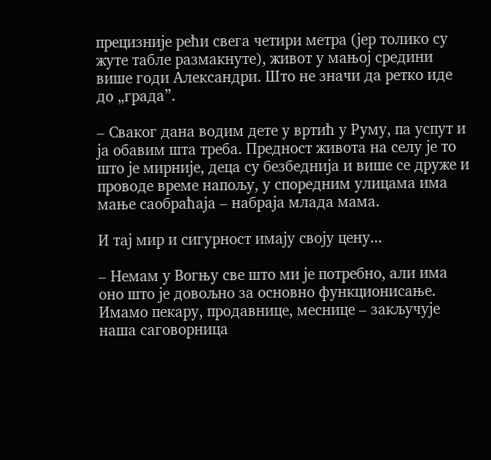прецизније рећи свега четири метра (јер толико су жуте табле размакнуте), живот у мањој средини више годи Александри. Што не значи да ретко иде до „града”.

– Сваког дана водим дете у вртић у Руму, па успут и ја обавим шта треба. Предност живота на селу је то што је мирније, деца су безбеднија и више се друже и проводе време напољу, у споредним улицама има мање саобраћаја – набраја млада мама.

И тај мир и сигурност имају своју цену...

– Немам у Вогњу све што ми је потребно, али има оно што је довољно за основно функционисање. Имамо пекару, продавнице, меснице – закључује наша саговорница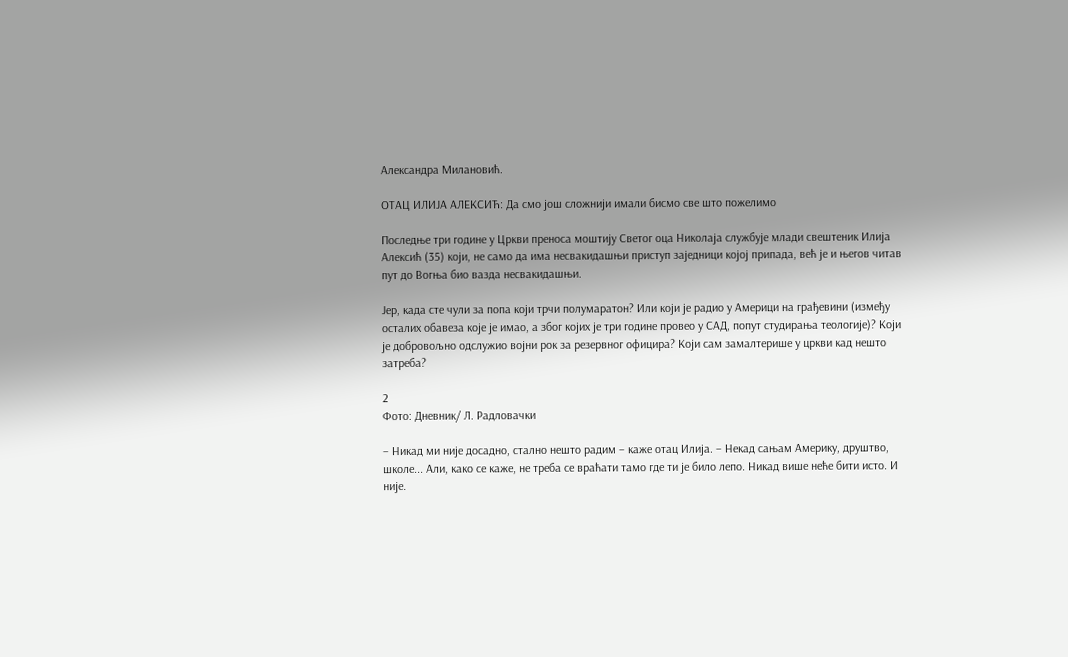Александра Милановић.

ОТАЦ ИЛИЈА АЛЕКСИЋ: Да смо још сложнији имали бисмо све што пожелимо

Последње три године у Цркви преноса моштију Светог оца Николаја службује млади свештеник Илија Алексић (35) који, не само да има несвакидашњи приступ заједници којој припада, већ је и његов читав пут до Вогња био вазда несвакидашњи.

Јер, када сте чули за попа који трчи полумаратон? Или који је радио у Америци на грађевини (између осталих обавеза које је имао, а због којих је три године провео у САД, попут студирања теологије)? Који је добровољно одслужио војни рок за резервног официра? Који сам замалтерише у цркви кад нешто затреба?

2
Фото: Дневник/ Л. Радловачки

– Никад ми није досадно, стално нешто радим – каже отац Илија. – Некад сањам Америку, друштво, школе... Али, како се каже, не треба се враћати тамо где ти је било лепо. Никад више неће бити исто. И није.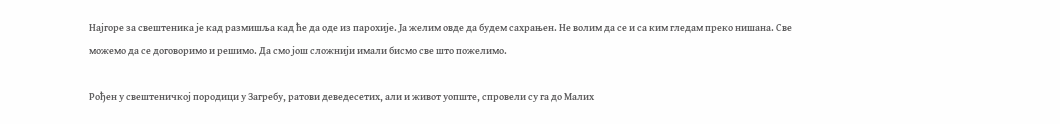Најгоре за свештеника је кад размишља кад ће да оде из парохије. Ја желим овде да будем сахрањен. Не волим да се и са ким гледам преко нишана. Све можемо да се договоримо и решимо. Да смо још сложнији имали бисмо све што пожелимо.

Рођен у свештеничкој породици у Загребу, ратови деведесетих, али и живот уопште, спровели су га до Малих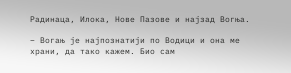Радинаца, Илока, Нове Пазове и најзад Вогња.

– Вогањ је најпознатији по Водици и она ме храни, да тако кажем. Био сам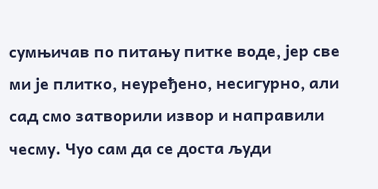сумњичав по питању питке воде, јер све ми је плитко, неуређено, несигурно, али сад смо затворили извор и направили чесму. Чуо сам да се доста људи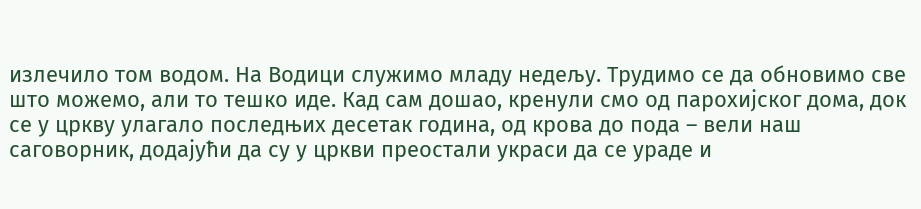излечило том водом. На Водици служимо младу недељу. Трудимо се да обновимо све што можемо, али то тешко иде. Кад сам дошао, кренули смо од парохијског дома, док се у цркву улагало последњих десетак година, од крова до пода – вели наш саговорник, додајући да су у цркви преостали украси да се ураде и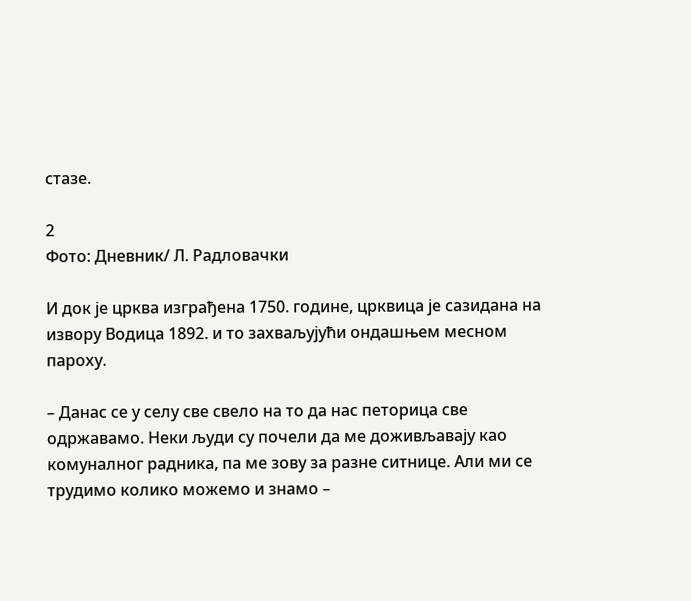стазе.

2
Фото: Дневник/ Л. Радловачки

И док је црква изграђена 1750. године, црквица је сазидана на извору Водица 1892. и то захваљујући ондашњем месном пароху.

– Данас се у селу све свело на то да нас петорица све одржавамо. Неки људи су почели да ме доживљавају као комуналног радника, па ме зову за разне ситнице. Али ми се трудимо колико можемо и знамо –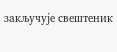закључује свештеник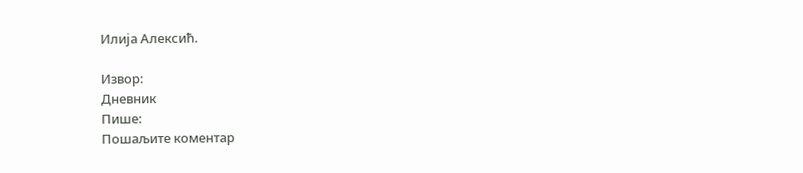Илија Алексић.

Извор:
Дневник
Пише:
Пошаљите коментар